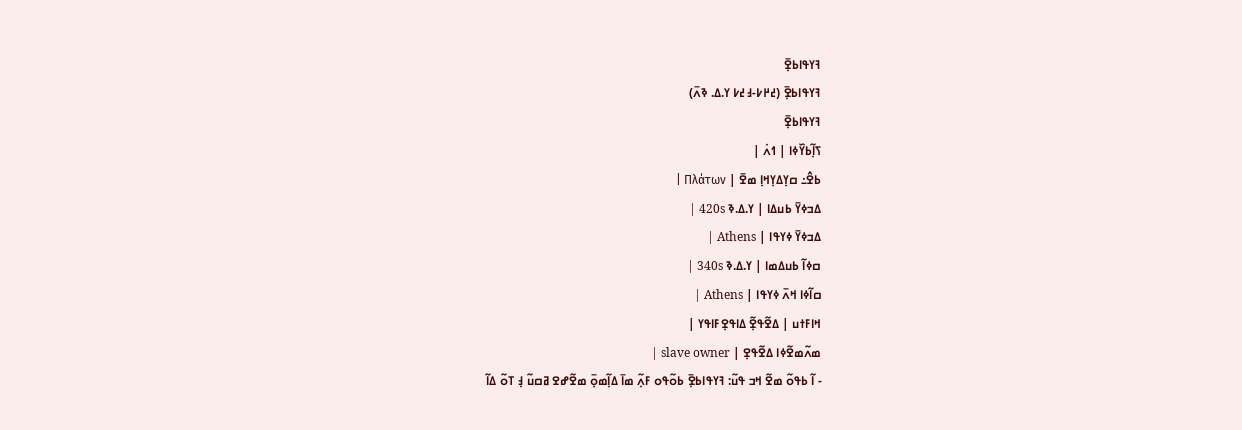ߔߌߟߊߕߐ߲߫
ߔߌߟߊߕߐ߲߫ (߄߂߇-߃߄߇ ߌ.ߡ. ߢߍ߫)
ߔߌߟߊߕߐ߲߫
ߖߊ߲߬ߕߌ߰ߦߊ | ߗߍ߭ |
ߕߐ߮߸ ߛߌ߲ߡߌ߲ߞߊ߲ ߘߐ߫ | Πλάτων |
ߡߏߦߌ߫ ߕߎߡߊ | ߌ.ߡ.ߢ 420s |
ߡߏߦߌ߫ ߦߌߟߊ | Athens |
ߛߦߊ߬ ߕߎߡߘߊ | ߌ.ߡ.ߢ 340s |
ߛߊ߬ߦߊ ߞߍ߫ ߦߌߟߊ | Athens |
ߞߊߓߙߎ | ߡߐ߬ߟߐ߲߬ ߡߊߟߐ߲ߓߊߟߌ |
ߘߍ߬ߘߐ߬ߦߊ ߡߐ߬ߟߐ߲ | slave owner |
- ߊ߬ ߕߟߋ߬ ߘߐ߬ ߞߏ ߟߎ߬: ߔߌߟߊߕߐ߲߫ ߕߋ߬ߟߋ ߓߍ߲߬ ߘߊ߫ ߡߊ߲߬ߘߋ߲߫ ߘߐ߬ߝߐ ߥߛߎ߬ ߃߲ ߠߋ߬ ߡߊ߬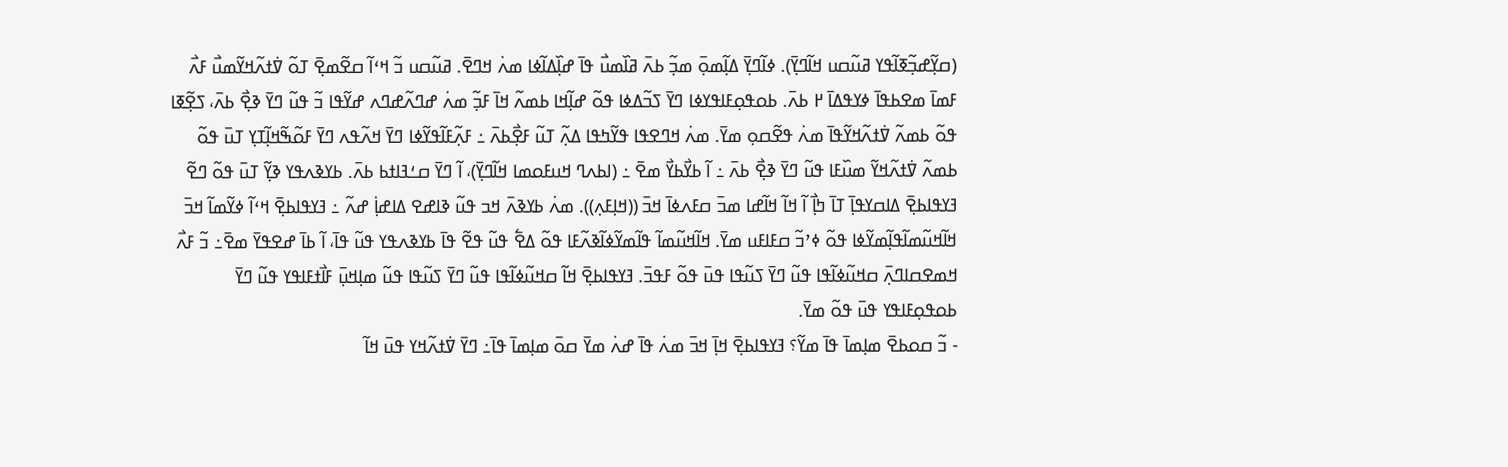(ߛߌ߲߬ߝߏ߲߬ߧߊ߬ߟߌ ߥߎ߬ߛߎ ߞߊ߬ߣߌ߲߫). ߦߊ߬ߣߌ߲߫ ߡߊ߲߬ߘߋ߲߫ ߘߏ߲߬ ߕߍ߫ ߥߊ߰ߘߎ߯ ߟߊ߫ ߝߊ߲߰ߡߊ߬ߦߊ ߘߍ߭ ߞߣߐ߫. ߥߎ߬ߛߎ ߏ߬ ߞߵߊ߬ ߛߐ߬ߘߐ߲߫ ߠߋ߬ ߜ߭ߙߍ߬ߞߌ߬ߘߎ߯ ߓߍ߯ ߓߘߊ߫ ߘߐߕߟߊ߫ ߦߌߟߡߊ߫ ߂ ߕߍ߫. ߕߋߟߋ߲ߓߊߟߌߦߊ ߣߌ߫ ߖߏ߬ߡߦߊ ߟߋ߬ ߝߊ߲߬ߞߊ ߕߘߍ߬ ߞߊ߫ ߓߏ߲߬ ߘߍ߭ ߝߣߍ߬ߝߣߍ ߝߌ߬ߟߊ ߏ߬ ߟߎ߬ ߣߌ߫ ߢߐ߲߯ ߕߍ߫، ߖߐ߲߬ߧߊ ߟߋ߬ ߕߘߍ߬ ߜ߭ߙߍ߬ߞߌ߬ߟߊ߫ ߘߍ߭ ߟߐ߬ߛߋ߲ ߘߌ߫. ߘߍ߭ ߞߣߐߟߊ ߟߌ߬ߤߟߊ ߡߍ߲߬ ߠߎ߬ ߓߐ߲߯ߕߍ߫ ߸ ߓߍ߲߬ߓߊ߬ߟߌ߬ߦߊ ߣߌ߫ ߞߍ߬ߟߍ ߣߌ߫ ߓߋ߬ߒ߬ߞߊ߲߬ߠߌ߲ ߠߎ߫ ߟߋ߬ ߕߘߍ߬ ߜ߭ߙߍ߬ߞߌ߬ ߘߎ߰ߓߊ ߟߎ߬ ߣߌ߫ ߢߐ߲߯ ߕߍ߫ ߸ ߊ߬ ߕߌ߯ߕߌ߯ ߘߐ߫ ߸ (ߊߕߍߣ ߞߎߓߋߘߊ ߞߊ߬ߣߌ߲߫)، ߊ߬ ߣߌ߫ ߛߑߔߊߙߕ ߕߍ߫. ߕߌߢߍߟߌ ߢߌ߲߬ ߠߎ߫ ߟߋ߬ ߣߐ߬ ߔߌߟߊߕߐ߲߫ ߡߊߛߌߟߊ߲߫ ߠߊ߫ ߤߊ߲߯ ߊ߬ ߞߊ߬ ߞߊ߬ߝߊ ߘߏ߫ ߛߓߍߦߊ߫ ߞߏ߫ ((ߞߊ߲ߓߍ߲)). ߘߍ߭ ߕߌߢߍ߫ ߞߏ ߟߎ߬ ߢߊߝߐ ߡߊߝߊ߲߭ ߝߍ߬ ߸ ߔߌߟߊߕߐ߲߫ ߞߵߊ߬ ߦߌ߬ߘߊ߬ ߞߏ߫ ߞߊ߬ߞߎ߬ߘߊ߬ߟߊ߲߬ߘߌ߬ߦߊ ߟߋ߬ ߦߴߏ߬ ߛߓߊߓߎ ߘߌ߫. ߞߊ߬ߞߎ߬ߘߊ߬ ߟߊ߬ߘߌ߬ߦߊ߬ߢߍ߬ߓߊ ߟߋ߬ ߡߐ߱ ߟߎ߬ ߟߐ߬ ߟߊ߫ ߕߌߢߍߟߌ ߟߎ߬ ߟߊ߫، ߊ߬ ߕߊ߫ ߝߐߟߌ߫ ߘߐ߫߸ ߏ߬ ߓߍ߯ ߞߘߐߛߊߣߍ߲߫ ߛߞߎ߬ߦߊ߬ߟߊ ߟߎ߬ ߣߌ߫ ߖߎ߬ߟߊ ߟߎ߫ ߟߋ߬ ߓߟߏ߫. ߔߌߟߊߕߐ߲߫ ߞߊ߬ ߛߞߎ߬ߦߊ߬ߟߊ ߟߎ߬ ߣߌ߫ ߖߎ߬ߟߊ ߟߎ߬ ߘߊ߲ߞߎ߲߫ ߓߊ߯ߙߓߊߟߌ ߟߎ߬ ߣߌ߫ ߕߋߟߋ߲ߓߊߟߌ ߟߎ߫ ߟߋ߬ ߘߌ߫.
- ߏ߬ ߛߋߕߐ߫ ߘߊ߲ߘߊ߫ ߟߊ߫ ߘߌ߬؟ ߔߌߟߊߕߐ߲߫ ߞߊ߲߫ ߞߏ߫ ߘߍ߭ ߟߊ߫ ߝߍ߭ ߘߌ߫ ߛߋ߫ ߘߊ߲ߘߊ߫ ߟߊ߫߸ ߣߌ߫ ߜ߭ߙߍ߬ߞߌ ߟߎ߫ ߞߊ߬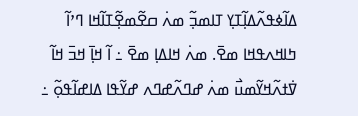ߡߊ߬ߦߟߍ߬ߡߊ߲߬ߠߌ߲ ߠߊߘߏ߲߬ ߘߍ߭ ߛߐ߬ߘߐ߲߬ߠߊ߬ߞߊ ߣߴߊ߬ ߤߊߞߍߟߞߊ ߘߐ߫. ߘߍ߭ ߞߊߡߊ߲ ߘߐ߫ ߸ ߊ߬ ߞߊ߲߫ ߞߏ߫ ߞߊ߬ ߜ߭ߙߍ߬ߞߌ߬ߘߎ߯ ߘߍ߭ ߝߣߍ߬ߝߣߍ ߝߌ߬ߟߊ ߡߊߝߊ߬ߟߋ߲߬ ߸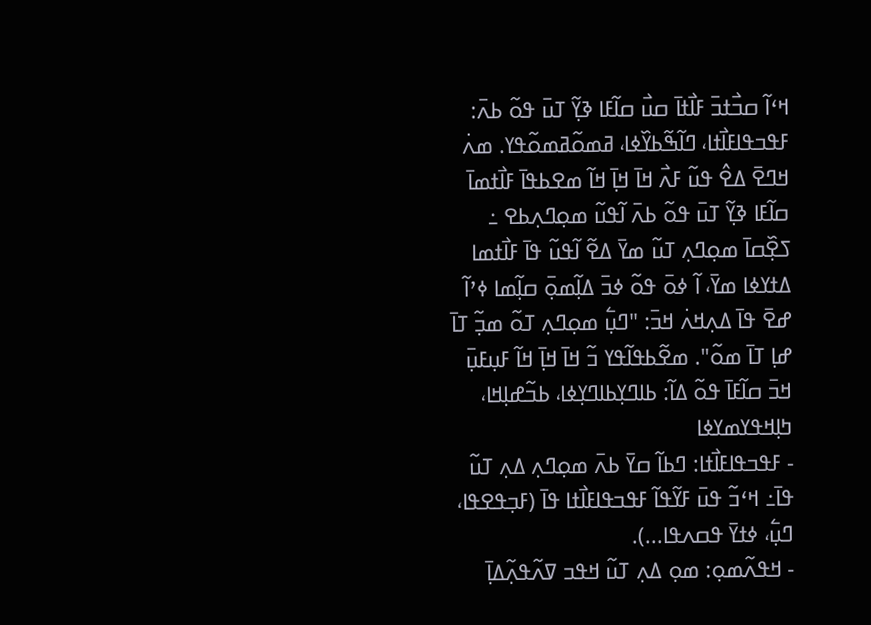ߞߵߊ߬ ߛߏ߯ߙߏ߫ ߓߊ߯ߙߊ߫ ߛߎ߯ ߛߊ߬ߓߊ ߢߌ߲߬ ߠߎ߫ ߟߋ߬ ߕߍ߫: ߓߟߏߟߊߓߊ߯ߙߊ، ߣߊ߬ߒ߬ߕߌ߰ߦߊ، ߥߘߋ߬ߥߘߋ߬ߟߌ. ߘߍ߭ ߞߣߐ߫ ߡߐ߮ ߟߎ߬ ߓߍ߯ ߞߊ߫ ߞߊ߲߫ ߞߊ߬ ߘߐߕߟߊ߫ ߓߊ߯ߙߘߊ߫ ߛߊ߬ߓߊ ߢߌ߲߬ ߠߎ߫ ߟߋ߬ ߕߍ߫ ߊ߬ߟߎ߬ ߘߋ߲ߣߍ߲ߕߐ ߸ ߖߐ߲߰ߛߊ߫ ߘߋ߲ߣߍ߲ ߠߎ߬ ߘߌ߫ ߡߐ߬ ߊ߬ߟߎ߬ ߟߊ߫ ߓߊ߯ߙߘߊ ߡߙߌߦߊ ߘߌ߫، ߊ߬ ߦߋ߫ ߟߋ߬ ߦߏ߫ ߡߊ߲߬ߘߋ߲߫ ߛߊ߲߬ߘߊ ߦߴߊ߬ ߝߐ߫ ߟߊ߫ ߡߍ߲ߞߍ߭ ߞߏ߫: "ߣߎ߲߱ ߘߋ߲ߣߍ߲ ߠߋ߬ ߘߏ߲߬ ߠߊ߫ ߝߊ߲ ߠߊ߫ ߘߋ߬". ߘߐ߬ߕߟߊ߬ߟߌ ߏ߬ ߞߊ߫ ߞߊ߲߫ ߞߊ߬ ߓߎ߲ߓߎ߲߫ ߞߏ߫ ߛߊ߬ߓߊ߫ ߟߋ߬ ߡߊ߬: ߕߊߣߌ߲ߕߊߣߌ߲ߦߊ، ߕߏ߬ߝߊ߲ߞߊ، ߤߊ߲ߞߟߌߘߌߦߊ
- ߓߟߏߟߊߓߊ߯ߙߊ: ߣߕߊ߬ ߛߌ߫ ߕߍ߫ ߘߋ߲ߣߍ߲ ߡߍ߲ ߠߎ߬ ߟߊ߫߸ ߞߵߏ߬ ߟߎ߫ ߓߌ߬ߟߊ߬ ߓߟߏߟߊߓߊ߯ߙߊ ߟߊ߫ (ߓߏ߲ߟߐߟߊ، ߣߎ߲߱، ߦߙߌ߫ ߟߛߍߟߊ...).
- ߞߟߍ߬ߘߋ߲: ߘߋ߲ ߡߍ߲ ߠߎ߬ ߞߟߏ ߜߍ߬ߟߍ߲߬ߡߊ߲߫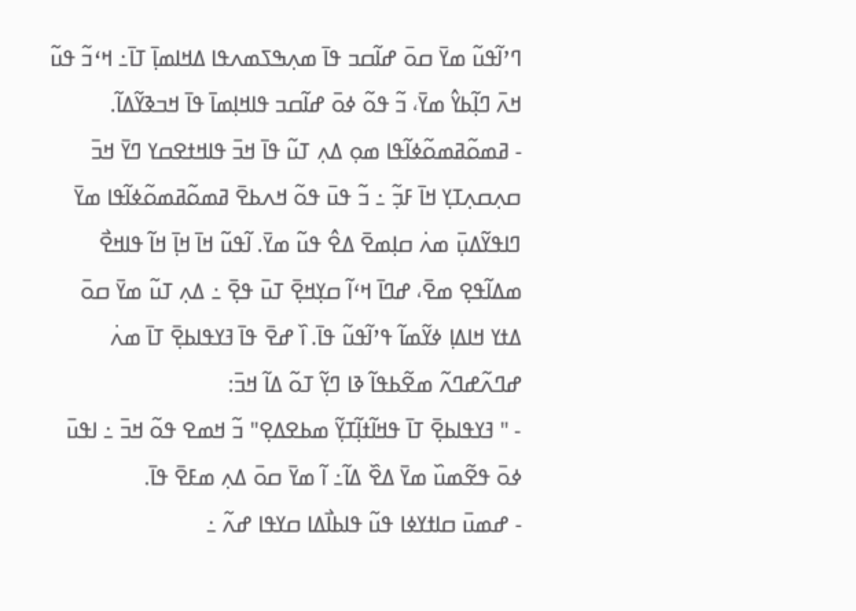ߣߴߊ߬ߟߎ߬ ߘߌ߫ ߛߋ߫ ߝߊ߬ߛߏ ߟߊ߫ ߘߍ߲ߒߖߘߍߟߊ ߡߞߊߘߊ߲߫ ߠߊ߫߸ ߞߵߏ߬ ߟߎ߬ ߞߍ߫ ߣߊ߲߬ߕߌ߮ ߘߌ߫، ߏ߬ ߟߋ߬ ߦߋ߫ ߝߊ߬ߛߏ ߟߊߞߊ߲ߘߊ߫ ߟߊ߫ ߞߏߢߌ߬ߡߊ߬.
- ߥߘߋ߬ߥߘߋ߬ߦߊ߬ߟߊ ߘߋ߲ ߡߍ߲ ߠߎ߬ ߟߊ߫ ߞߏ߫ ߟߊߞߙߐߛߌ ߣߌ߫ ߞߏ߫ ߛߍ߲ߛߍ߲ߠߌ߲ ߞߊ߫ ߓߏ߲߬ ߸ ߏ߬ ߟߎ߫ ߟߋ߬ ߞߍߕߐ߫ ߥߘߋ߬ߥߘߋ߬ߦߊ߬ߟߊ ߘߌ߫ ߣߊߟߌ߬ߡߎ߲߫ ߘߍ߭ ߛߊ߲ߘߐ߫ ߡߐ߮ ߟߎ߬ ߘߌ߫. ߊ߬ߟߎ߬ ߞߊ߫ ߞߊ߲߫ ߞߊ߬ ߟߊߞߐ߯ ߘߡߊ߬ߟߐ߲ ߘߐ߫، ߝߣߊ߫ ߞߵߊ߬ ߛߌ߲ߞߐ߲߫ ߠߎ߫ ߟߐ߲߫ ߸ ߡߍ߲ ߠߎ߬ ߘߌ߫ ߛߋ߫ ߡߙߌ ߞߊߡߊ߲ ߦߌ߬ߘߊ߬ ߟߴߊ߬ߟߎ߬ ߟߊ߫. ߊ߰ ߝߐ߫ ߟߊ߫ ߔߌߟߊߕߐ߲߫ ߠߊ߫ ߘߍ߭ ߝߣߍ߬ߝߣߍ߬ ߘߐ߬ߕߟߊ߬ ߢߊ ߣߌ߲߬ ߠߋ߬ ߡߊ߬ ߞߏ߫:
- " ߔߌߟߊߕߐ߲߫ ߠߊ߫ ߟߞߊ߬ߙߊ߲߬ߠߌ߲߬ ߘߕߐߡߐ߲" ߏ߬ ߞߘߐ ߟߋ߬ ߞߏ߫ ߸ ߊߟߎ߫ ߦߋ߫ ߟߐ߬ߘߎ߰ ߘߌ߫ ߡߐ߰ ߡߊ߬߸ ߊ߬ ߘߌ߫ ߛߋ߫ ߡߍ߲ ߘߓߐ߫ ߟߊ߫.
- ߝߘߎ߫ ߛߊߙߌߦߊ ߟߎ߬ ߟߊߕߊ߯ߡߊ ߛߌߟߊ ߝߍ߬ ߸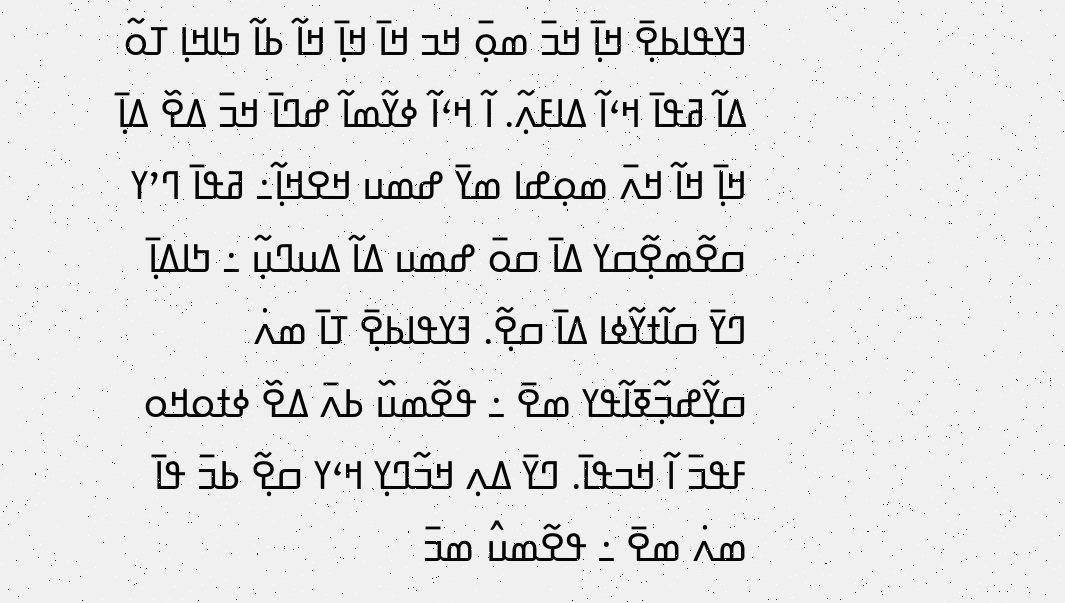ߔߌߟߊߕߐ߲߫ ߞߊ߲߫ ߞߏ߫ ߘߋ߲߫ ߞߏ ߞߊ߫ ߞߊ߲߫ ߞߊ߬ ߕߊ߬ ߤߊߞߊ߲ ߠߋ߬ ߡߊ߬ ߥߟߊ߫ ߞߵߊ߬ ߡߊߓߍ߲߬. ߊ߬ ߞߵߊ߬ ߦߌ߬ߘߊ߬ ߝߣߊ߫ ߞߏ߫ ߡߐ߰ ߡߊ߲߫ ߞߊ߲߫ ߞߊ߬ ߞߍ߫ ߘߋ߲ߝߊ ߘߌ߫ ߝߘߎ ߞߐߞߊ߲߬߸ ߥߟߊ߫ ߣߴߌ ߛߐ߬ߘߐ߲߬ߛߌ ߡߊ߫ ߛߋ߫ ߝߘߎ ߡߊ߬ ߡߎߣߎ߲߬ ߸ ߤߊߡߊ߲߫ ߣߌ߫ ߛߊ߬ߙߌ߬ߦߊ ߡߊ߫ ߛߐ߲߬. ߔߌߟߊߕߐ߲߫ ߠߊ߫ ߘߍ߭ ߛߌ߲߬ߝߏ߲߬ߧߊ߬ߟߌ ߘߐ߫ ߸ ߟߐ߬ߘߎ߰ ߕߍ߫ ߡߐ߰ ߦߙߋߞߋ ߓߟߏ߫ ߊ߬ ߞߏߟߊ߫. ߣߌ߫ ߡߍ߲ ߞߏ߬ߣߌ߲ ߞߵߌ ߛߐ߲߬ ߕߏ߫ ߟߊ߫ ߘߍ߭ ߘߐ߫ ߸ ߟߐ߬ߘߎ߮ ߘߏ߫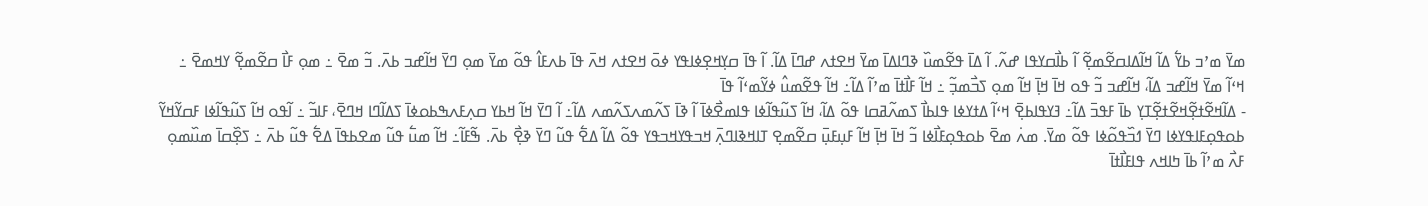ߘߌ߫ ߘߴߏ ߕߌ߱ ߡߊ߬ ߞߊ߬ߡߊߛߐ߬ߘߐ߲߬ ߊ߬ ߕߊ߯ߛߌߟߊ ߝߍ߬. ߊ߬ ߡߊ߫ ߟߐ߬ߘߎ߰ ߢߣߊߡߊ߫ ߘߌ߫ ߞߐߙߍ ߝߣߊ߫ ߡߊ߬. ߊ߬ ߟߊ߫ ߛߌ߲ߞߐ߲ߦߊߟߌ ߦߋ߫ ߞߐߙߍ ߞߍ߫ ߟߊ߫ ߕߍߓߊ߮ ߟߋ߬ ߘߌ߫ ߘߋ߲ ߣߌ߫ ߞߊ߬ߝߏ ߕߍ߫. ߏ߬ ߘߐ߫ ߸ ߘߋ߲ ߓߊ߯ ߛߐ߬ߘߐ߲߬ ߌߞߘߐ߫ ߸ ߞߵߊ߬ ߘߌ߫ ߞߊ߬ߝߏ ߡߊ߬، ߞߊ߬ߝߏ ߏ߬ ߟߋ ߞߊ߫ ߞߊ߲߫ ߞߊ߬ ߘߋ߲ ߖߏ߯ߘߏ߲߬ ߸ ߞߊ߬ ߓߊ߯ߙߊ߫ ߘߴߊ߬ ߡߊ߬߸ ߞߊ߬ ߟߐ߬ߘߎ߮ ߦߌ߬ߘߵߊ߬ ߟߊ߫
- ߡߊ߬ߞߐ߬ߙߐ߲߬ߞߐ߬ߙߐ߲߬ߠߌ߲ ߕߊ߫ ߓߟߏ߫ ߡߊ߬߸ ߔߌߟߊߕߐ߲߫ ߞߵߊ߬ ߡߙߌߦߊ ߟߊߕߊ߯ ߖߘߍ߬ߥߛߊ ߟߋ߬ ߡߊ߬، ߞߊ߬ ߖߎ߬ߟߊ߬ߦߊ ߟߊߘߐ߯ߦߊ߫ ߊ߬ ߢߊ߫ ߖߍ߬ߘߍߖߍ߬ߘߍ ߡߊ߬߸ ߊ߬ ߣߌ߫ ߞߊ߬ ߞߕߌ ߛߍ߲ߓߍߒߕߋߦߊ߫ ߖߡߊ߬ߣߊ ߞߣߐ߫، ߓߊߏ߬ ߸ ߊ߬ߟߋ ߞߊ߬ ߖߎ߬ߟߊ߬ߦߊ ߓߛߌ߬ߞߌ߬ ߕߋߟߋ߲ߓߊߟߌߦߊ ߣߌ߫ ߗߏ߰ߟߋ߬ߦߊ ߟߋ߬ ߘߌ߫. ߘߍ߭ ߘߐ߫ ߕߋߟߋ߲ߓߊ߯ߦߊ ߏ߬ ߞߊ߫ ߞߊ߲߫ ߞߊ߬ ߓߎ߲ߓߎ߲߫ ߛߐ߬ߘߐ߲ ߠߊߞߢߊߣߍ߲߫ ߞߏߟߌߞߏߟߌ ߟߋ߬ ߡߊ߬ ߡߐ߱ ߟߎ߬ ߣߌ߫ ߢߐ߲߯ ߕߍ߫. ߒ߬ߓߊ߬߸ ߞߊ߬ ߘߎ߱ ߟߎ߬ ߘߐߕߟߊ߫ ߡߐ߱ ߟߎ߬ ߕߍ߫ ߸ ߖߐ߲߰ߛߊ߫ ߘߎ߰ߘߋ߲ ߓߍ߯ ߘߴߊ߬ ߕߊ߫ ߤߊߞߍ ߟߊߓߊ߯ߙߊ߫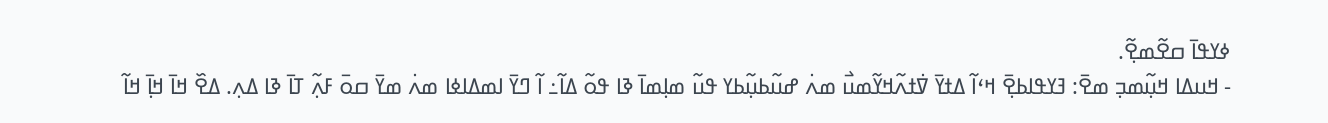ߦߌߟߊ߫ ߛߐ߬ߘߐ߲߬.
- ߞߎߡߊ ߞߎ߲߬ߘߏ߲ ߘߐ߫: ߔߌߟߊߕߐ߲߫ ߞߵߊ߬ ߡߙߌ߫ ߜ߭ߙߍ߬ߞߌ߬ߘߎ߯ ߘߍ߭ ߝߎ߬ߕߎ߲߬ߕߌ ߟߎ߬ ߘߊ߲ߘߊ߫ ߢߊ ߟߋ߬ ߡߊ߬߸ ߊ߬ ߣߌ߫ ߊߘߡߊߦߊ ߘߍ߭ ߘߌ߫ ߛߋ߫ ߓߍ߲߬ ߠߊ߫ ߢߊ ߡߍ߲. ߡߐ߰ ߞߊ߫ ߞߊ߲߫ ߞߊ߬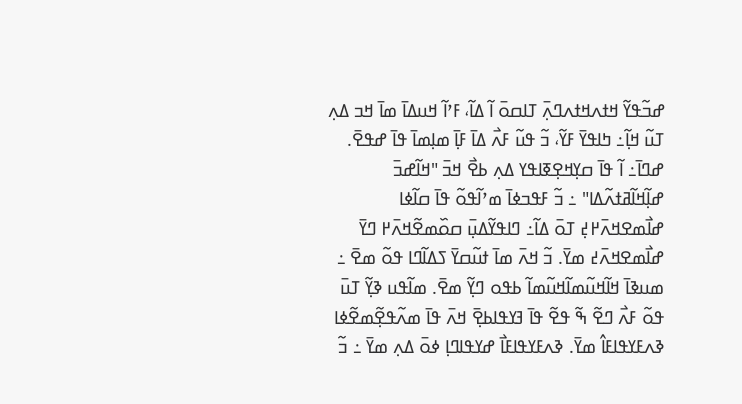ߝߏ߬ߟߌ߬ ߞߙߍߞߙߍߣߍ߲߫ ߠߊߛߋ߫ ߊ߬ ߡߊ߬، ߓߴߊ߬ ߞߎߡߊ߫ ߘߊ߫ ߞߏ ߡߍ߲ ߠߎ߬ ߞߊ߲߬߸ ߤߊߟߌ߫ ߓߌ߬، ߏ߬ ߟߎ߬ ߓߍ߯ ߡߊ߫ ߓߊ߲߫ ߘߊ߲ߘߊ߫ ߟߊ߫ ߝߟߐ߫. ߝߣߊ߫߸ ߊ߬ ߟߊ߫ ߛߌ߲ߞߐ߲ߧߊߟߌ ߡߍ߲ ߕߐ߯ ߞߏ߫ "ߞߊ߬ߝߏ߫ ߝߊ߲߬ߞߊ߬ߥߙߍ߬ߡߊ" ߸ ߏ߬ ߓߟߏߦߊ߫ ߘߴߊ߬ߟߋ߬ ߟߊ߫ ߛߊ߬ߦߊ ߝߊ߯ߘߐߞߍ߫߂߄߲ ߠߋ߫ ߡߊ߬߸ ߣߊߟߌ߬ߡߎ߲߫ ߛߋ߰ߘߐ߬ߞߍ߫߂ ߣߌ߫ ߝߊ߯ߘߐߞߍ߫߄ ߘߌ߫. ߏ߬ ߞߍ߫ ߘߊ߫ ߙߎ߬ߛߌ߫ ߖߡߊ߬ߣߊ ߟߋ߬ ߘߐ߫ ߸ ߘߎߢߊ߫ ߞߊ߬ߞߎ߬ߘߊ߬ߞߎ߬ߘߊ߬ ߕߟߋ ߣߌ߲߬ ߘߐ߫. ߘߊ߬ߟߎ ߢߌ߲߬ ߠߎ߫ ߟߋ߬ ߓߍ߯ ߣߐ߬ ߒ߬ ߟߐ߬ ߟߊ߫ ߔߌߟߊߕߐ߲߫ ߞߍ߫ ߟߊ߫ ߘߍ߬ߟߐ߲߬ߘߐ߬ߦߊ ߢߍߓߌߟߊߓߊ߮ ߘߌ߫. ߢߍߓߌߟߊߓߊ߯ ߝߌߟߊߣߊ߲ ߦߋ߫ ߡߍ߲ ߘߌ߫ ߸ ߏ߬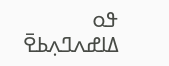ߟߋ ߡߊߝߍߣߍ߲ߕߐ߫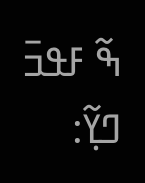ߒ߬ ߓߟߏ߫ ߣߌ߲߬: